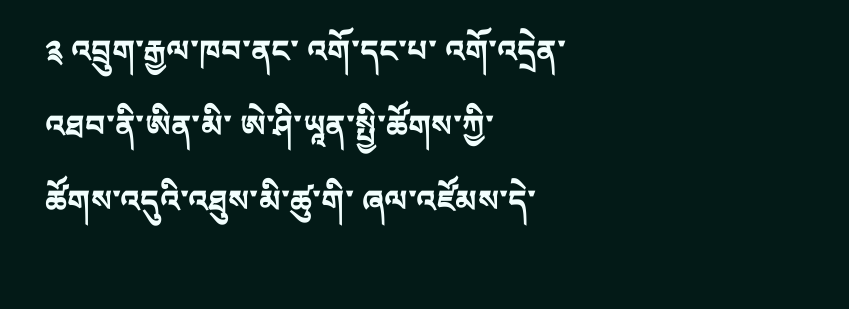༉ འབྲུག་རྒྱལ་ཁབ་ནང་ འགོ་དང་པ་ འགོ་འདྲེན་འཐབ་ནི་ཨིན་མི་ ཨེ་ཤི་ཡཱན་སྤྱི་ཚོགས་ཀྱི་ ཚོགས་འདུའི་འཐུས་མི་ཚུ་གི་ ཞལ་འཛོམས་དེ་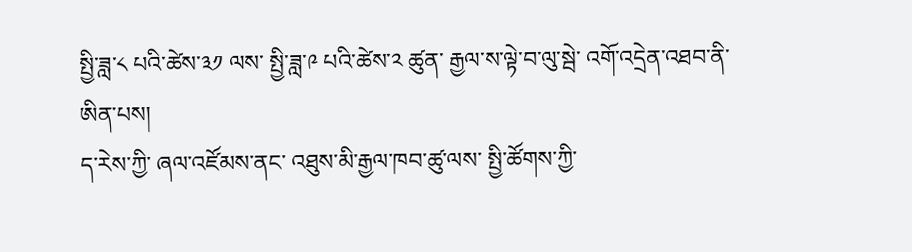སྤྱི་ཟླ་༨ པའི་ཚེས་༣༡ ལས་ སྤྱི་ཟླ་༩ པའི་ཚེས་༢ ཚུན་ རྒྱལ་ས་ལྟེ་བ་ལུ་སྦེ་ འགོ་འདྲེན་འཐབ་ནི་ཨིན་པས།
ད་རེས་ཀྱི་ ཞལ་འཛོམས་ནང་ འཐུས་མི་རྒྱལ་ཁབ་ཚུ་ལས་ སྤྱི་ཚོགས་ཀྱི་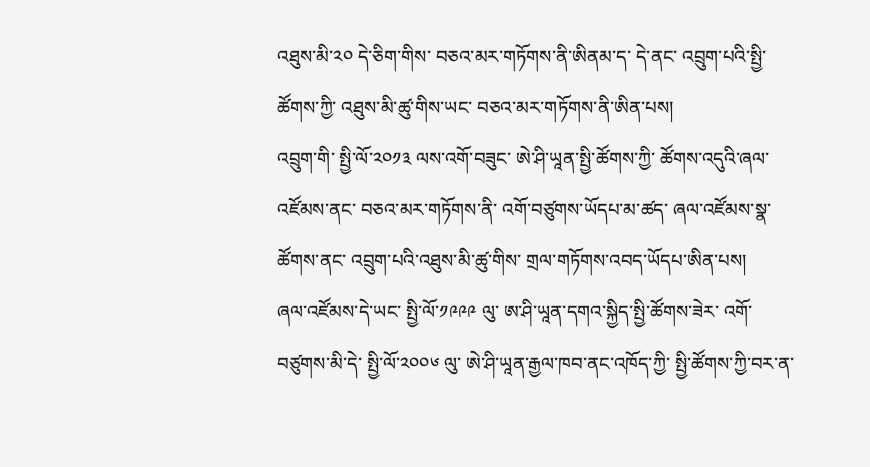འཐུས་མི་༢༠ དེ་ཅིག་གིས་ བཅའ་མར་གཏོགས་ནི་ཨིནམ་ད་ དེ་ནང་ འབྲུག་པའི་སྤྱི་ཚོགས་ཀྱི་ འཐུས་མི་ཚུ་གིས་ཡང་ བཅའ་མར་གཏོགས་ནི་ཨིན་པས།
འབྲུག་གི་ སྤྱི་ལོ་༢༠༡༣ ལས་འགོ་བཟུང་ ཨེ་ཤི་ཡཱན་སྤྱི་ཚོགས་ཀྱི་ ཚོགས་འདུའི་ཞལ་འཛོམས་ནང་ བཅའ་མར་གཏོགས་ནི་ འགོ་བཙུགས་ཡོདཔ་མ་ཚད་ ཞལ་འཛོམས་སྣ་ཚོགས་ནང་ འབྲུག་པའི་འཐུས་མི་ཚུ་གིས་ གྲལ་གཏོགས་འབད་ཡོདཔ་ཨིན་པས།
ཞལ་འཛོམས་དེ་ཡང་ སྤྱི་ལོ་༡༩༩༩ ལུ་ ཨ་ཤི་ཡཱན་དགའ་སྐྱིད་སྤྱི་ཚོགས་ཟེར་ འགོ་བཙུགས་མི་དེ་ སྤྱི་ལོ་༢༠༠༦ ལུ་ ཨེ་ཤི་ཡཱན་རྒྱལ་ཁབ་ནང་འཁོད་ཀྱི་ སྤྱི་ཚོགས་ཀྱི་བར་ན་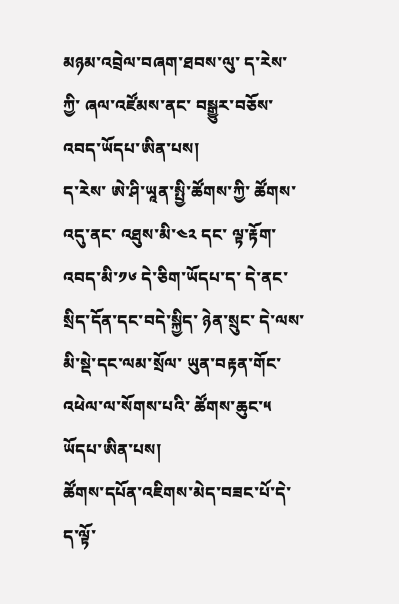མཉམ་འབྲེལ་བཞག་ཐབས་ལུ་ ད་རེས་ཀྱི་ ཞལ་འཛོམས་ནང་ བསྒྱུར་བཅོས་འབད་ཡོདཔ་ཨིན་པས།
ད་རེས་ ཨེ་ཤི་ཡཱན་སྤྱི་ཚོགས་ཀྱི་ ཚོགས་འདུ་ནང་ འཐུས་མི་༤༢ དང་ ལྟ་རྟོག་འབད་མི་༡༦ དེ་ཅིག་ཡོདཔ་ད་ དེ་ནང་ སྲིད་དོན་དང་བདེ་སྐྱིད་ ཉེན་སྲུང་ དེ་ལས་ མི་སྡེ་དང་ལམ་སྲོལ་ ཡུན་བརྟན་གོང་འཕེལ་ལ་སོགས་པའི་ ཚོགས་ཆུང་༥ ཡོདཔ་ཨིན་པས།
ཚོགས་དཔོན་འཇིགས་མེད་བཟང་པོ་དེ་ ད་ལྟོ་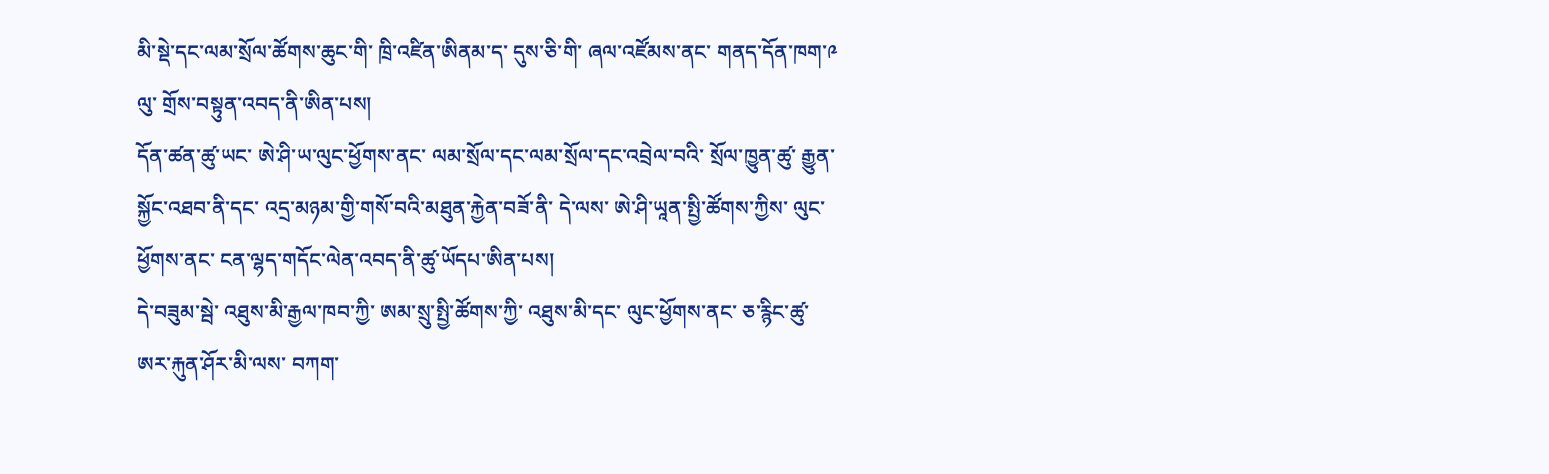མི་སྡེ་དང་ལམ་སྲོལ་ཚོགས་ཆུང་གི་ ཁྲི་འཛིན་ཨིནམ་ད་ དུས་ཅི་གི་ ཞལ་འཛོམས་ནང་ གནད་དོན་ཁག་༩ ལུ་ གྲོས་བསྟུན་འབད་ནི་ཨིན་པས།
དོན་ཚན་ཚུ་ཡང་ ཨེ་ཤི་ཡ་ལུང་ཕྱོགས་ནང་ ལམ་སྲོལ་དང་ལམ་སྲོལ་དང་འབྲེལ་བའི་ སྲོལ་ཁྱུན་ཚུ་ རྒྱུན་སྐྱོང་འཐབ་ནི་དང་ འདྲ་མཉམ་གྱི་གསོ་བའི་མཐུན་རྐྱེན་བཟོ་ནི་ དེ་ལས་ ཨེ་ཤི་ཡཱན་སྤྱི་ཚོགས་ཀྱིས་ ལུང་ཕྱོགས་ནང་ ངན་ལྷད་གདོང་ལེན་འབད་ནི་ཚུ་ཡོདཔ་ཨིན་པས།
དེ་བཟུམ་སྦེ་ འཐུས་མི་རྒྱལ་ཁབ་ཀྱི་ ཨམ་སྲུ་སྤྱི་ཚོགས་ཀྱི་ འཐུས་མི་དང་ ལུང་ཕྱོགས་ནང་ ཅ་རྙིང་ཚུ་ ཨར་རྐུན་ཤོར་མི་ལས་ བཀག་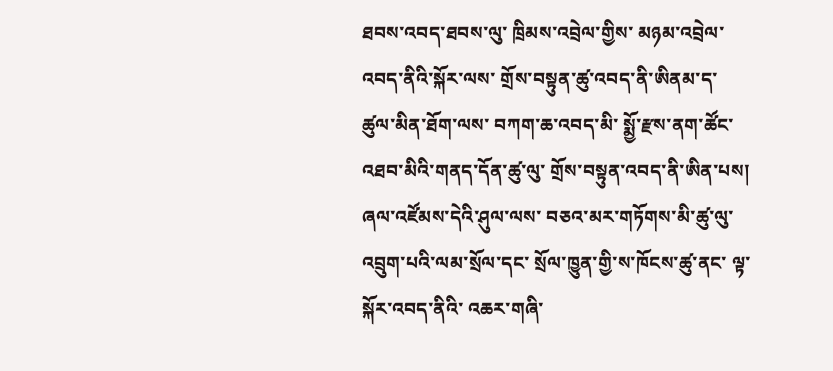ཐབས་འབད་ཐབས་ལུ་ ཁྲིམས་འབྲེལ་གྱིས་ མཉམ་འབྲེལ་འབད་ནིའི་སྐོར་ལས་ གྲོས་བསྟུན་ཚུ་འབད་ནི་ཨིནམ་ད་ ཚུལ་མིན་ཐོག་ལས་ བཀག་ཆ་འབད་མི་ སྨྱོ་རྫས་ནག་ཚོང་ འཐབ་མིའི་གནད་དོན་ཚུ་ལུ་ གྲོས་བསྟུན་འབད་ནི་ཨིན་པས།
ཞལ་འཛོམས་དེའི་ཤུལ་ལས་ བཅའ་མར་གཏོགས་མི་ཚུ་ལུ་ འབྲུག་པའི་ལམ་སྲོལ་དང་ སྲོལ་ཁྱུན་གྱི་ས་ཁོངས་ཚུ་ནང་ ལྟ་སྐོར་འབད་ནིའི་ འཆར་གཞི་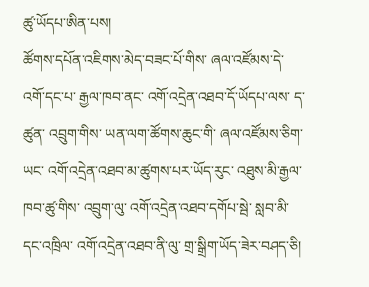ཚུ་ཡོདཔ་ཨིན་པས།
ཚོགས་དཔོན་འཇིགས་མེད་བཟང་པོ་གིས་ ཞལ་འཛོམས་དེ་ འགོ་དང་པ་ རྒྱལ་ཁབ་ནང་ འགོ་འདྲེན་འཐབ་དོ་ཡོདཔ་ལས་ ད་ཚུན་ འབྲུག་གིས་ ཡན་ལག་ཚོགས་ཆུང་གི་ ཞལ་འཛོམས་ཅིག་ཡང་ འགོ་འདྲེན་འཐབ་མ་ཚུགས་པར་ཡོད་རུང་ འཐུས་མི་རྒྱལ་ཁབ་ཚུ་གིས་ འབྲུག་ལུ་ འགོ་འདྲེན་འཐབ་དགོཔ་སྦེ་ སླབ་མི་དང་འཁྲིལ་ འགོ་འདྲེན་འཐབ་ནི་ལུ་ གྲ་སྒྲིག་ཡོད་ཟེར་བཤད་ཅི།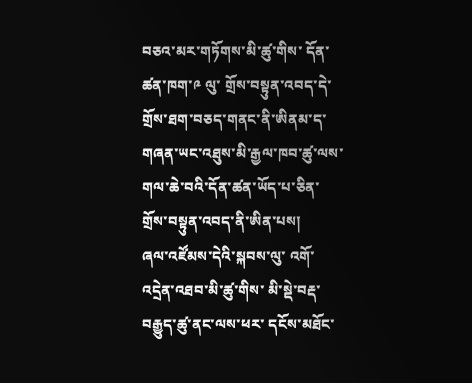བཅའ་མར་གཏོགས་མི་ཚུ་གིས་ དོན་ཚན་ཁག་༩ ལུ་ གྲོས་བསྟུན་འབད་དེ་ གྲོས་ཐག་བཅད་གནང་ནི་ཨིནམ་ད་ གཞན་ཡང་འཐུས་མི་རྒྱལ་ཁབ་ཚུ་ལས་ གལ་ཆེ་བའི་དོན་ཚན་ཡོད་པ་ཅིན་ གྲོས་བསྟུན་འབད་ནི་ཨིན་པས།
ཞལ་འཛོམས་དེའི་སྐབས་ལུ་ འགོ་འདྲེན་འཐབ་མི་ཚུ་གིས་ མི་སྡེ་བརྡ་བརྒྱུད་ཚུ་ནང་ལས་ཕར་ དངོས་མཐོང་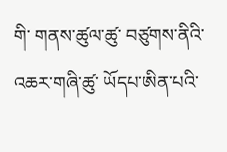གི་ གནས་ཚུལ་ཚུ་ བཙུགས་ནིའི་འཆར་གཞི་ཚུ་ ཡོདཔ་ཨིན་པའི་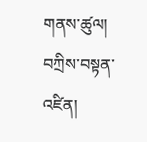གནས་ཚུལ།
བཀྲིས་བསྟན་འཛིན།